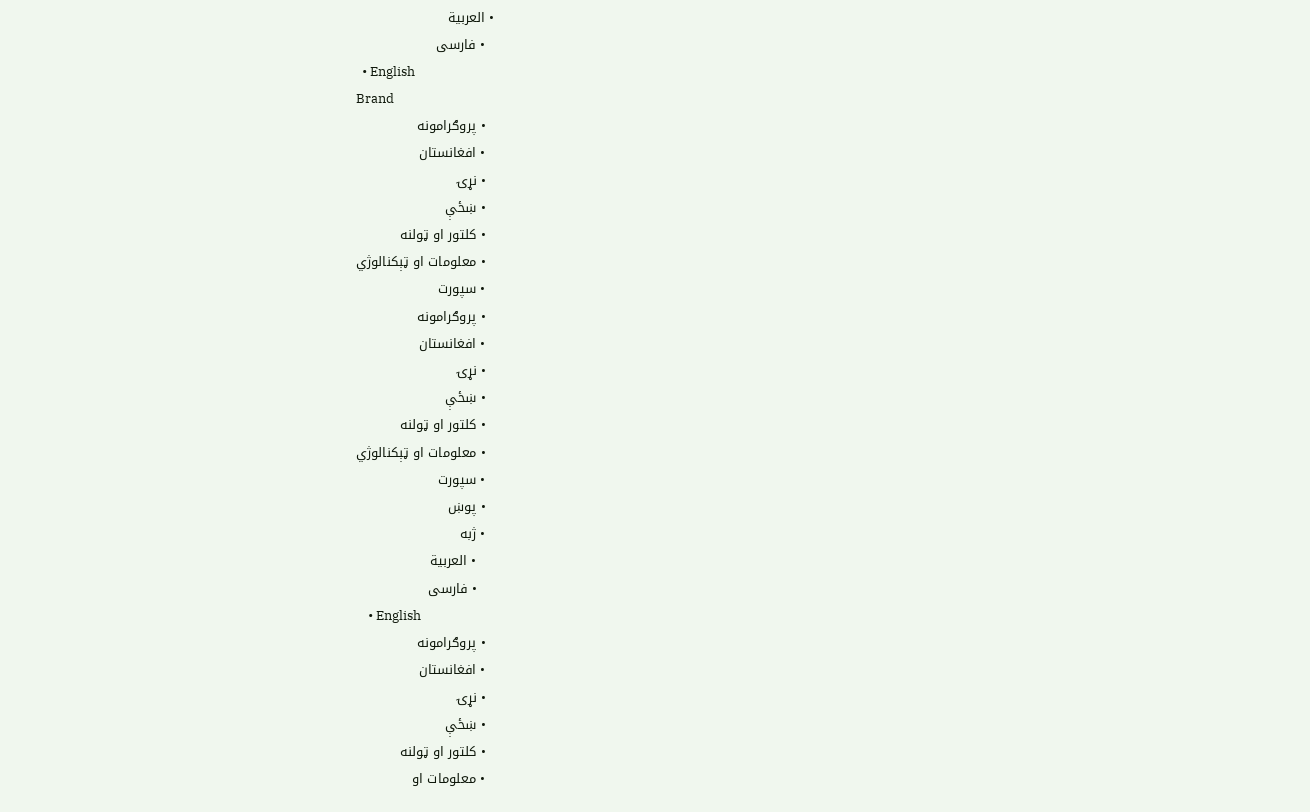• العربية
  • فارسی
  • English
Brand
  • پروګرامونه
  • افغانستان
  • نړۍ
  • ښځې
  • کلتور او ټولنه
  • معلومات او ټېکنالوژي
  • سپورت
  • پروګرامونه
  • افغانستان
  • نړۍ
  • ښځې
  • کلتور او ټولنه
  • معلومات او ټېکنالوژي
  • سپورت
  • پوښ
  • ژبه
    • العربية
    • فارسی
    • English
  • پروګرامونه
  • افغانستان
  • نړۍ
  • ښځې
  • کلتور او ټولنه
  • معلومات او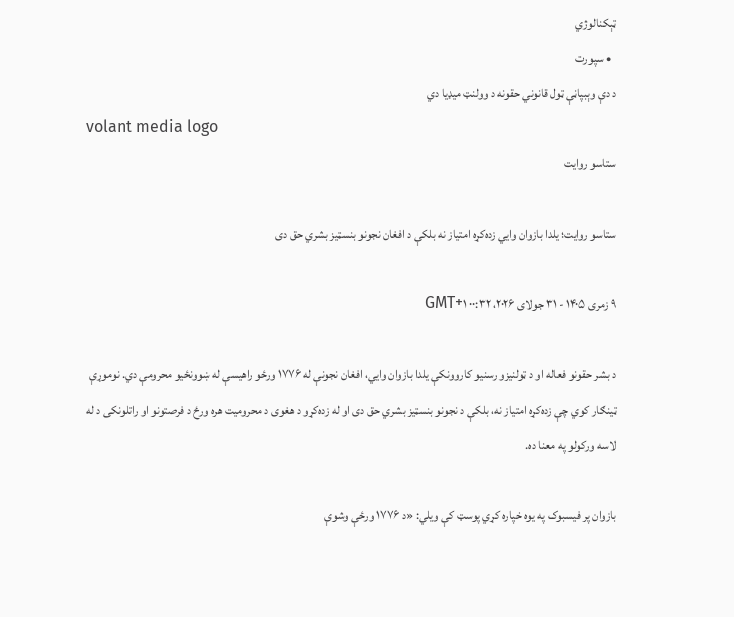ټېکنالوژي
  • سپورت
د دې وېبپاڼې ټول قانوني حقونه د وولنټ میډیا دي
volant media logo
ستاسو روایت

ستاسو روایت؛ یلدا بازوان وایي زده‌کړه امتیاز نه بلکې د افغان نجونو بنسټیز بشري حق دی

۹ زمری ۱۴۰۵ - ۳۱ جولای ۲۰۲۶، ۰۰:۳۲ GMT+۱

د بشر حقونو فعاله او د ټولنیزو رسنیو کاروونکې یلدا بازوان وايي، افغان نجونې له ۱۷۷۶ ورځو راهیسې له ښوونځیو محرومې دي. نوموړې ټینګار کوي چې زده‌کړه امتیاز نه، بلکې د نجونو بنسټیز بشري حق دی او له زده‌کړو د هغوی د محرومیت هره ورځ د فرصتونو او راتلونکی د له لاسه ورکولو په معنا ده.

بازوان پر فیسبوک په یوه خپاره کړي پوسټ کې ویلي: «د ۱۷۷۶ ورځې وشوې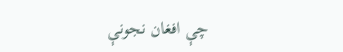چې افغان نجونې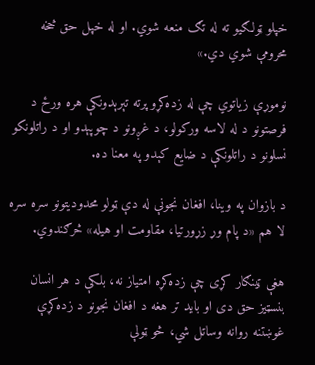خپلو ټولګیو ته له تګ منعه شوي. او له خپل حق څخه محرومې شوي دي.»

نوموړې زیاتوي چې له زده‌کړو پرته تېرېدونکې هره ورځ د فرصتونو د له لاسه ورکولو، د غږونو د چوپېدو او د راتلونکو نسلونو د راتلونکې د ضایع کېدو په معنا ده.

د بازوان په وینا، افغان نجونې له دې ټولو محدودیتونو سره سره لا هم «د پام وړ زړورتیا، مقاومت او هیله» څرګندوي.

هغې ټینګار کړی چې زده‌کړه امتیاز نه، بلکې د هر انسان بنسټیز حق دی او باید تر هغه د افغان نجونو د زده‌کړې غوښتنه روانه وساتل شي، څو ټولې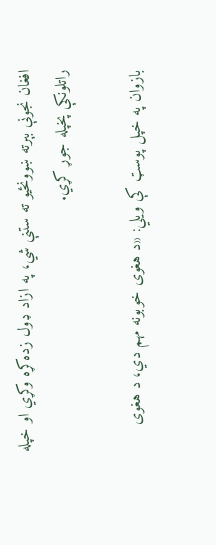افغان نجونې بېرته ښوونځیو ته ستنې شي، په ازاد ډول زده‌کړه وکړي او خپله راتلونکې پخپله جوړ کړي.

بازوان په خپل پوسټ کې ویلي: «د هغوی خوبونه مهم دي، د هغوی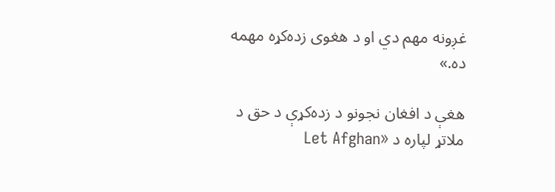غږونه مهم دي او د هغوی زده‌کړه مهمه ده.»

هغې د افغان نجونو د زده‌کړې د حق د ملاتړ لپاره د «Let Afghan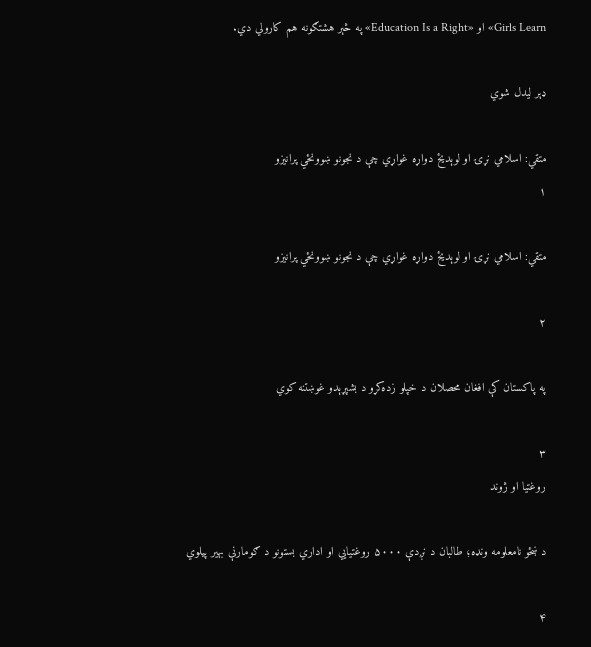Girls Learn» او «Education Is a Right» په څېر هشتګونه هم کارولي دي.

ډېر لیدل شوي

متقي: اسلامي نړۍ او لوېدیځ دواړه غواړي چې د نجونو ښوونځي پرانیزو
۱

متقي: اسلامي نړۍ او لوېدیځ دواړه غواړي چې د نجونو ښوونځي پرانیزو

۲

په پاکستان کې افغان محصلان د خپلو زده‌کړو د بشپړېدو غوښتنه کوي

۳
روغتیا او ژوند

د ښځو نامعلومه ونډه؛ طالبان د نږدې ۵۰۰۰ روغتیايي او اداري بستونو د ګومارنې بهیر پیلوي

۴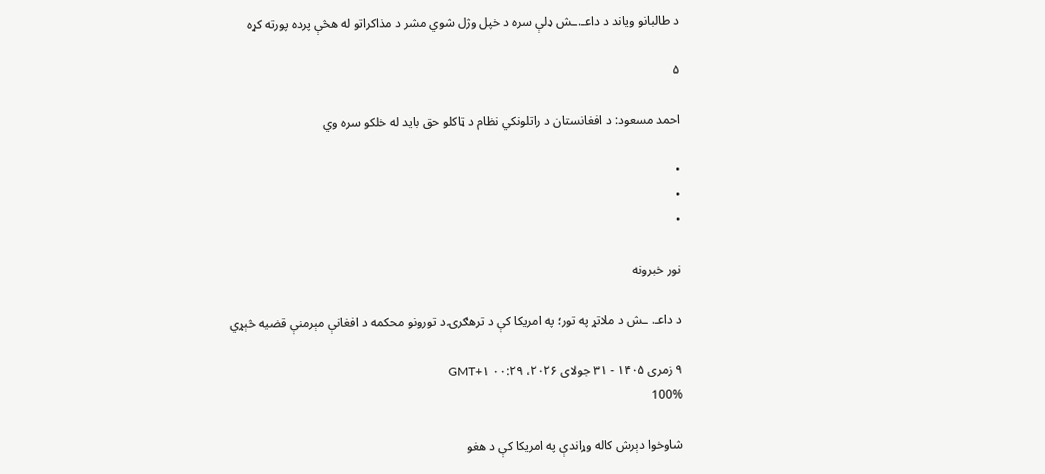د طالبانو ویاند د داعـ.ـش ډلې سره د خپل وژل شوي مشر د مذاکراتو له هڅې پرده پورته کړه

۵

احمد مسعود: د افغانستان د راتلونکي نظام د ټاکلو حق باید له خلکو سره وي

•
•
•

نور خبرونه

د داعـ. ـش د ملاتړ په تور؛ په امریکا کې د ترهګرۍ د تورونو محکمه د افغانې مېرمنې قضیه څېړي

۹ زمری ۱۴۰۵ - ۳۱ جولای ۲۰۲۶، ۰۰:۲۹ GMT+۱
100%

شاوخوا دېرش کاله وړاندې په امریکا کې د هغو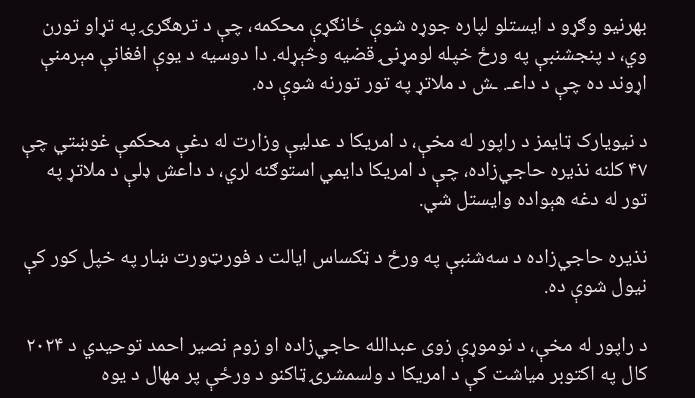بهرنیو وګړو د ایستلو لپاره جوړه شوې ځانګړې محکمه، چې د ترهګرۍ په تړاو تورن وي، د پنجشنبې په ورځ خپله لومړنۍ قضیه وڅېړله. دا دوسیه د یوې افغانې مېرمنې اړوند ده چې د داعـ. ـش د ملاتړ په تور تورنه شوې ده.

د نیویارک ټایمز د راپور له مخې، د امریکا د عدلیې وزارت له دغې محکمې غوښتي چې ۴۷ کلنه نذیره حاجي‌زاده، چې د امریکا دایمي استوګنه لري، د داعش ډلې د ملاتړ په تور له دغه هېواده وایستل شي.

نذیره حاجي‌زاده د سه‌شنبې په ورځ د ټکساس ایالت د فورټ‌ورت ښار په خپل کور کې نیول شوې ده.

د راپور له مخې، د نوموړې زوی عبدالله حاجي‌زاده او زوم نصیر احمد توحیدي د ۲۰۲۴ کال په اکتوبر میاشت کې د امریکا د ولسمشرۍ ټاکنو د ورځې پر مهال د یوه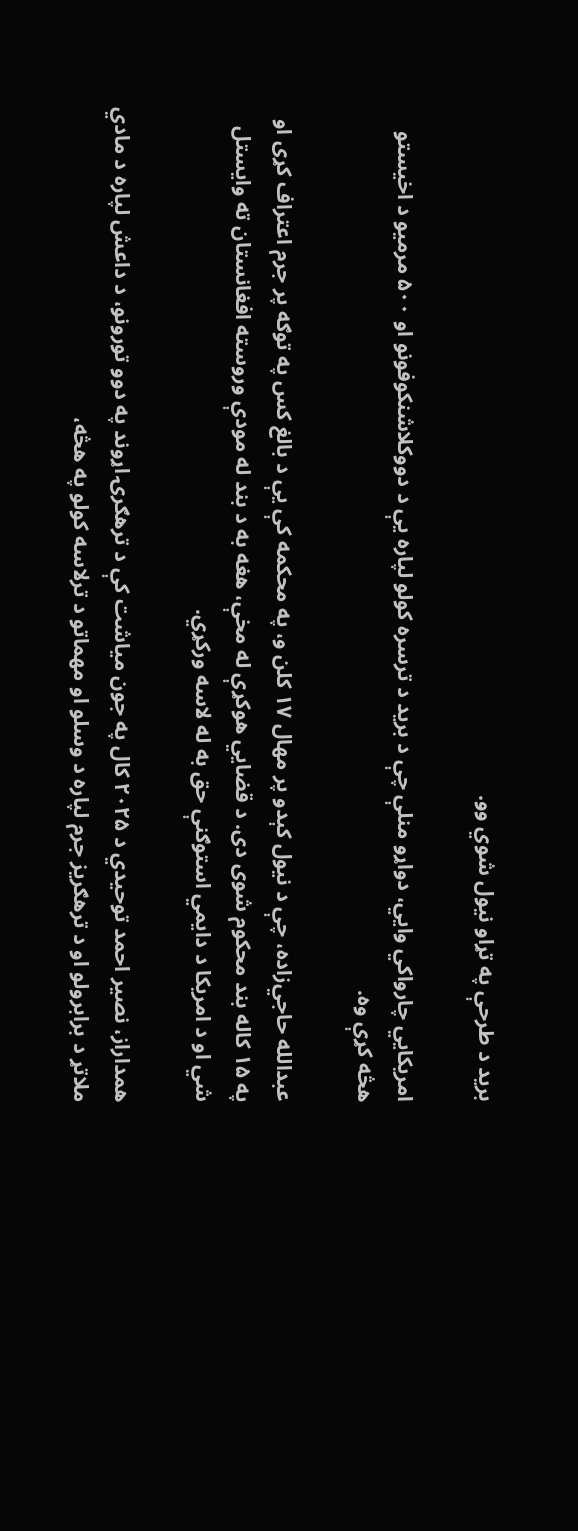برید د طرحې په تړاو نیول شوي وو.

امریکايي چارواکي وايي، دواړو منلې چې د برید د ترسره کولو لپاره یې د دووکلاشنکوفونو او ۵۰۰ مرمیو د اخیستو هڅه کړې وه.

عبدالله حاجي‌زاده، چې د نیول کېدو پر مهال ۱۷ کلن و، په محکمه کې یې د بالغ کس په توګه پر جرم اعتراف کړی او په ۱۵ کاله بند محکوم شوی دی. د قضايي هوکړې له مخې، هغه به د بند له مودې وروسته افغانستان ته وایستل شي او د امریکا د دایمي استوګنې حق به له لاسه ورکړي.

همداراز، نصیر احمد توحیدي د ۲۰۲۵ کال په جون میاشت کې د ترهګرۍ اړوند په دوو تورونو، د داعش لپاره د مادي ملاتړ د برابرولو او د ترهګریز جرم لپاره د وسلو او مهماتو د ترلاسه کولو په هڅه،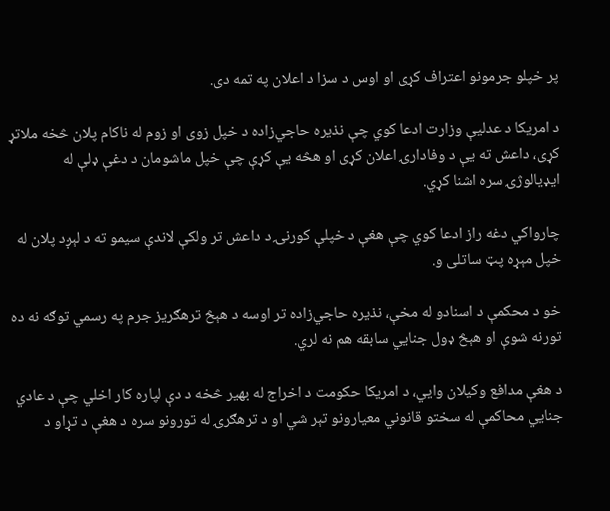پر خپلو جرمونو اعتراف کړی او اوس د سزا د اعلان په تمه دی.

د امریکا د عدلیې وزارت ادعا کوي چې نذیره حاجي‌زاده د خپل زوی او زوم له ناکام پلان څخه ملاتړ کړی، داعش ته یې د وفادارۍ اعلان کړی او هڅه یې کړې چې خپل ماشومان د دغې ډلې له ایډیالوژۍ سره اشنا کړي.

چارواکي دغه راز ادعا کوي چې هغې د خپلې کورنۍ د داعش تر ولکې لاندې سیمو ته د لېږد پلان له خپل مېړه پټ ساتلی و.

خو د محکمې د اسنادو له مخې، نذیره حاجي‌زاده تر اوسه د هېڅ ترهګریز جرم په رسمي توګه نه ده تورنه شوې او هېڅ ډول جنايي سابقه هم نه لري.

د هغې مدافع وکیلان وايي، د امریکا حکومت د اخراج له بهیر څخه د دې لپاره کار اخلي چې د عادي جنايي محاکمې له سختو قانوني معیارونو تېر شي او د ترهګرۍ له تورونو سره د هغې د تړاو د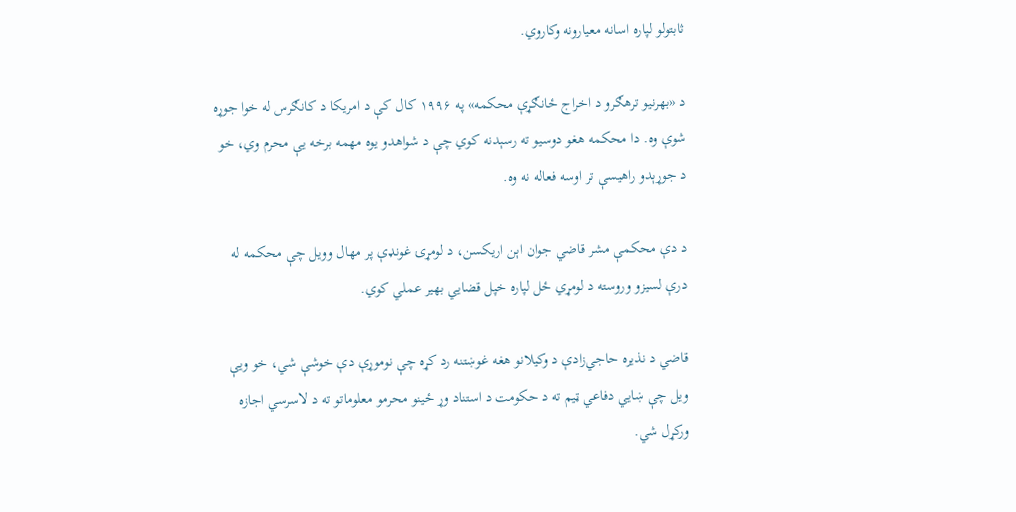ثابتولو لپاره اسانه معیارونه وکاروي.

د «بهرنیو ترهګرو د اخراج ځانګړې محکمه» په ۱۹۹۶ کال کې د امریکا د کانګرس له خوا جوړه شوې وه. دا محکمه هغو دوسیو ته رسېدنه کوي چې د شواهدو یوه مهمه برخه یې محرم وي، خو د جوړېدو راهیسې تر اوسه فعاله نه وه.

د دې محکمې مشر قاضي جوان اېن اریکسن، د لومړۍ غونډې پر مهال وویل چې محکمه له درې لسیزو وروسته د لومړي ځل لپاره خپل قضايي بهیر عملي کوي.

قاضي د نذیره حاجي‌زادې د وکیلانو هغه غوښتنه رد کړه چې نوموړې دې خوشې شي، خو ویې ویل چې ښايي دفاعي ټیم ته د حکومت د استناد وړ ځینو محرمو معلوماتو ته د لاسرسي اجازه ورکړل شي.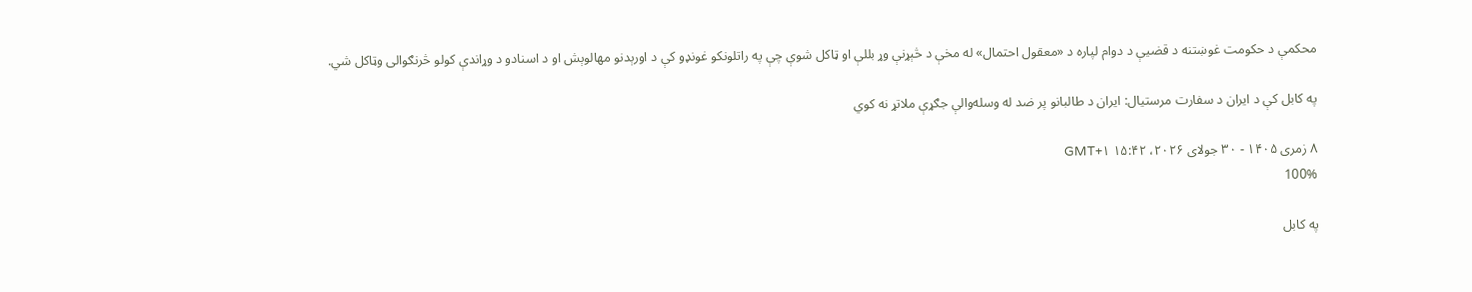محکمې د حکومت غوښتنه د قضیې د دوام لپاره د «معقول احتمال» له مخې د څېړنې وړ بللې او ټاکل شوې چې په راتلونکو غونډو کې د اورېدنو مهالوېش او د اسنادو د وړاندې کولو څرنګوالی وټاکل شي.

په کابل کې د ایران د سفارت مرستیال: ایران د طالبانو پر ضد له وسله‌والې جګړې ملاتړ نه کوي

۸ زمری ۱۴۰۵ - ۳۰ جولای ۲۰۲۶، ۱۵:۴۲ GMT+۱
100%

په کابل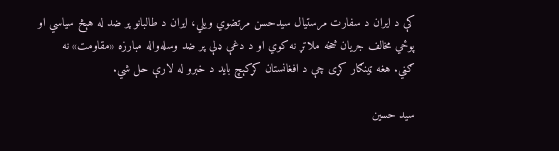کې د ایران د سفارت مرستیال سیدحسن مرتضوي ویلي، ایران د طالبانو پر ضد له هېڅ سیاسي او پوځي مخالف جریان څخه ملاتړ نه کوي او د دغې ډلې پر ضد وسله‌واله مبارزه «مقاومت» نه ګڼي. هغه ټینګار کړی چې د افغانستان کړکېچ باید د خبرو له لارې حل شي.

سید حسین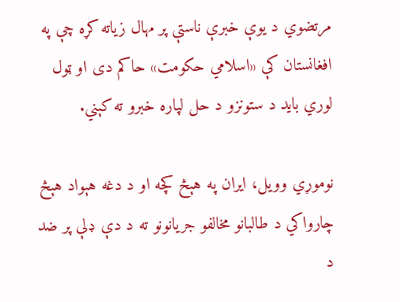مرتضوي د یوې خبرې ناستې پر مهال زیاته کړه چې په افغانستان کې «اسلامي حکومت» حاکم دی او ټول لوري باید د ستونزو د حل لپاره خبرو ته کېني.

نوموړي وویل، ایران په هېڅ کچه او د دغه هېواد هېڅ چارواکي د طالبانو مخالفو جریانونو ته د دې ډلې پر ضد د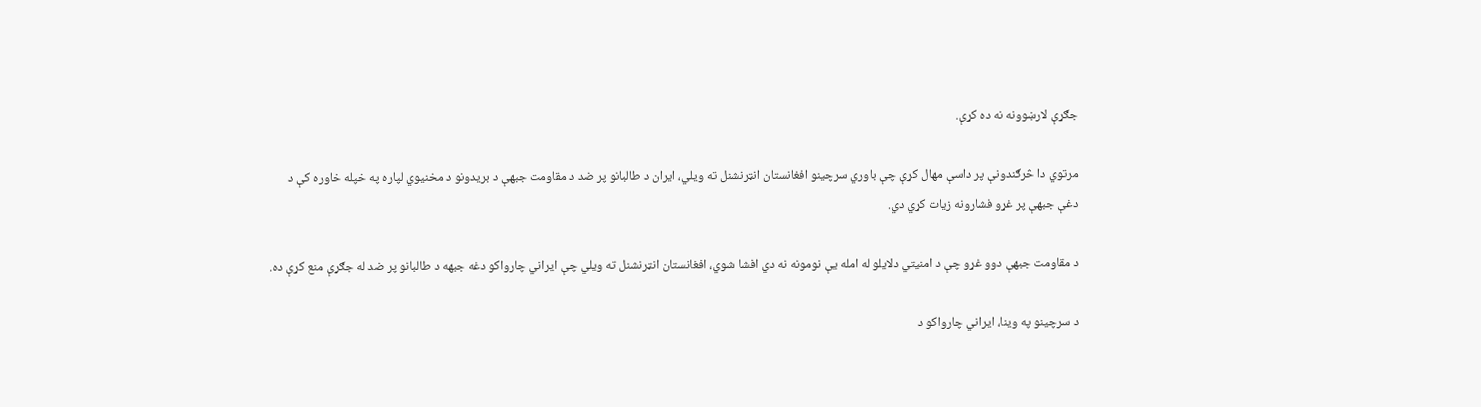جګړې لارښوونه نه ده کړې.

مرتوي دا څرګندونې پر داسې مهال کړې چې باوري سرچینو افغانستان انټرنشنل ته ویلي، ایران د طالبانو پر ضد د مقاومت جبهې د بریدونو د مخنیوي لپاره په خپله خاوره کې د دغې جبهې پر غړو فشارونه زیات کړي دي.

د مقاومت جبهې دوو غړو چې د امنیتي دلایلو له امله یې نومونه نه دي افشا شوي، افغانستان انټرنشنل ته ویلي چې ایراني چارواکو دغه جبهه د طالبانو پر ضد له جګړې منع کړې ده.

د سرچینو په وینا، ایراني چارواکو د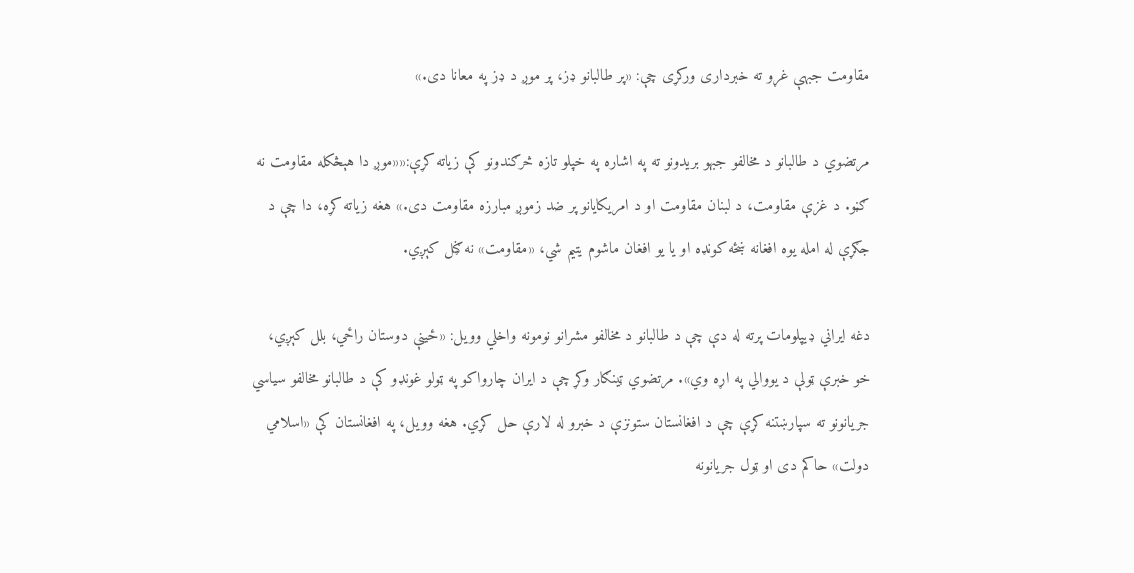مقاومت جبهې غړو ته خبرداری ورکړی چې: «پر طالبانو ډز، پر موږ د ډز په معانا دی.»

مرتضوي د طالبانو د مخالفو جبهو بریدونو ته په اشاره په خپلو تازه څرګندونو کې زیاته کړې:««موږ دا هېڅکله مقاومت نه ګڼو. د غزې مقاومت، د لبنان مقاومت او د امریکایانو پر ضد زموږ مبارزه مقاومت دی.» هغه زیاته کړه، دا چې د جګړې له امله یوه افغانه ښځه کونډه او یا یو افغان ماشوم یتیم شي، «مقاومت» نه ګڼل کېږي.

دغه ایراني ډیپلومات پرته له دې چې د طالبانو د مخالفو مشرانو نومونه واخلي وویل: «ځینې دوستان راځي، بلل کېږي، خو خبرې ټولې د یووالي په اړه وي». مرتضوي ټینګار وکړ چې د ایران چارواکو په ټولو غونډو کې د طالبانو مخالفو سیاسي جریانونو ته سپارښتنه کړې چې د افغانستان ستونزې د خبرو له لارې حل کړي. هغه وویل، په افغانستان کې «اسلامي دولت» حاکم دی او ټول جریانونه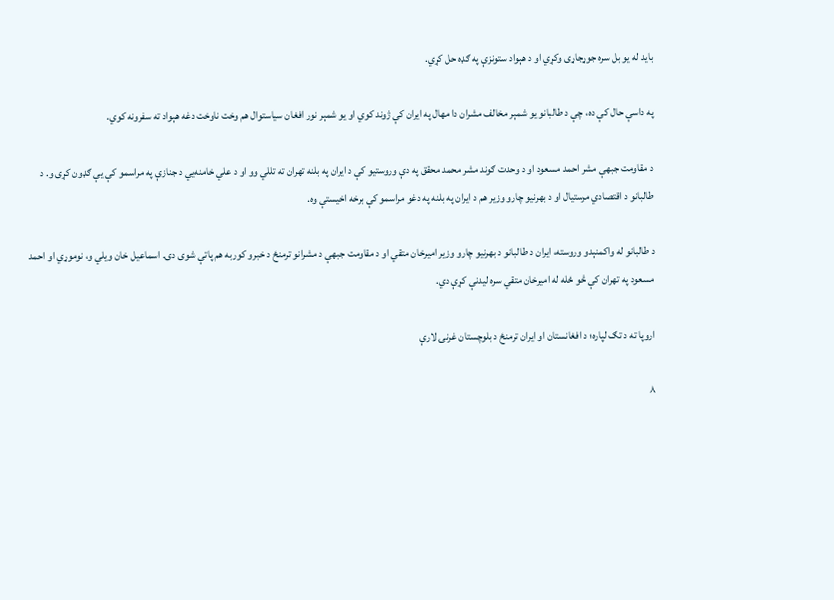باید له یو بل سره جوړجاړی وکړي او د هېواد ستونزې په ګډه حل کړي.

په داسې حال کې ده، چې د طالبانو یو شمېر مخالف مشران دا مهال په ایران کې ژوند کوي او یو شمېر نور افغان سیاستوال هم وخت ناوخت دغه هېواد ته سفرونه کوي.

د مقاومت جبهې مشر احمد مسعود او د وحدت ګوند مشر محمد محقق په دې وروستیو کې د ایران په بلنه تهران ته تللي وو او د علي خامنه‌يي د جنازې په مراسمو کې یې ګډون کړی و. د طالبانو د اقتصادي مرستیال او د بهرنیو چارو وزیر هم د ایران په بلنه په دغو مراسمو کې برخه اخیستې وه.

د طالبانو له واکمنېدو وروسته، ایران د طالبانو د بهرنیو چارو وزیر امیرخان متقي او د مقاومت جبهې د مشرانو ترمنځ د خبرو کوربه هم پاتې شوی دی. اسماعیل خان ویلي و، نوموړي او احمد مسعود په تهران کې څو ځله له امیرخان متقي سره لیدنې کړې دي.

اروپا ته د تګ لپاره؛ د افغانستان او ایران ترمنځ د بلوچستان غرنۍ لارې

۸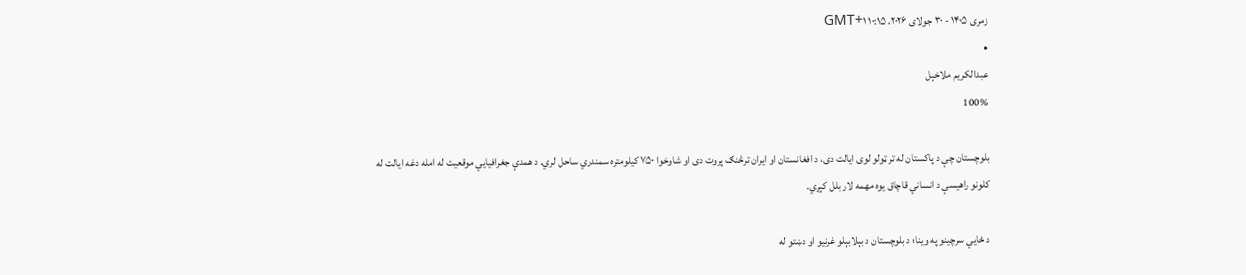زمری ۱۴۰۵ - ۳۰ جولای ۲۰۲۶، ۱۰:۱۵ GMT+۱
•
عبدالکریم ملاخېل
100%

بلوچستان چې د پاکستان له تر ټولو لوی ایالت دی، د افغانستان او ایران ترڅنګ پروت دی او شاوخوا ۷۵۰ کیلومتره سمندري ساحل لري. د همدې جغرافیایي موقعیت له امله دغه ایالت له کلونو راهیسې د انساني قاچاق یوه مهمه لار بلل کېږي.

د ځایي سرچینو په وینا؛ د بلوچستان د بېلابېلو غرنیو او دښتو له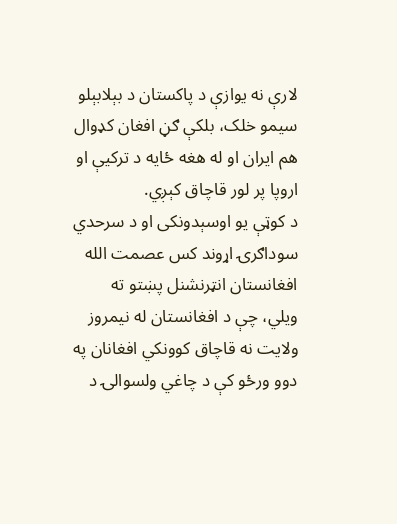لارې نه یوازې د پاکستان د بېلابېلو سیمو خلک، بلکې ګڼ افغان کډوال هم ایران او له هغه ځایه د ترکیې او اروپا پر لور قاچاق کېږي.
د کوټې یو اوسېدونکی او د سرحدي سوداګرۍ اړوند کس عصمت الله افغانستان انټرنشنل پښتو ته ویلي، چې د افغانستان له نیمروز ولایت نه قاچاق کوونکي افغانان په دوو ورځو کې د چاغي ولسوالۍ د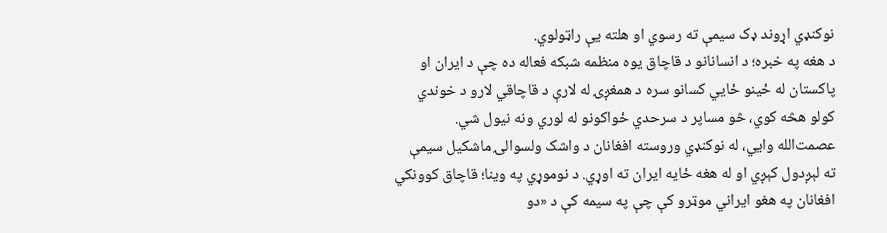نوکنډي اړوند ډک سیمې ته رسوي او هلته یې راټولوي.
د هغه په خبره؛ د انسانانو د قاچاق یوه منظمه شبکه فعاله ده چې د ایران او پاکستان له ځینو ځایي کسانو سره د همغږۍ له لارې د قاچاقي لارو د خوندي کولو هڅه کوي، څو مساپر د سرحدي ځواکونو له لوري ونه نیول شي.
عصمت‌الله وايي، له نوکنډي وروسته افغانان د واشک ولسوالۍ ماشکیل سیمې ته لېږدول کېږي او له هغه ځایه ایران ته اوړي. د نوموړي په وینا؛ قاچاق کوونکي افغانان په هغو ایراني موټرو کې چې په سیمه کې د «دو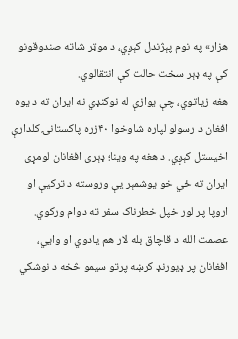هزار» په نوم پېژندل کېږي، د موټر شاته صندوقونو کې په ډېر سخت حالت کې انتقالوي.
هغه زیاتوي، چې یوازې له نوکنډي نه ایران ته د یوه افغان د رسولو لپاره شاوخوا ۴۰زره پاکستانۍ کلدارې اخیستل کېږي. د هغه په وینا؛ ډېری افغانان لومړی ایران ته ځي خو یوشمېر یې وروسته د ترکیې او اروپا پر لور خپل خطرناک سفر ته دوام ورکوي.
عصمت الله د قاچاق بله لار هم یادوي او وايي، افغانان پر ډیورنډ کرښه پرتو سیمو څخه د نوشکي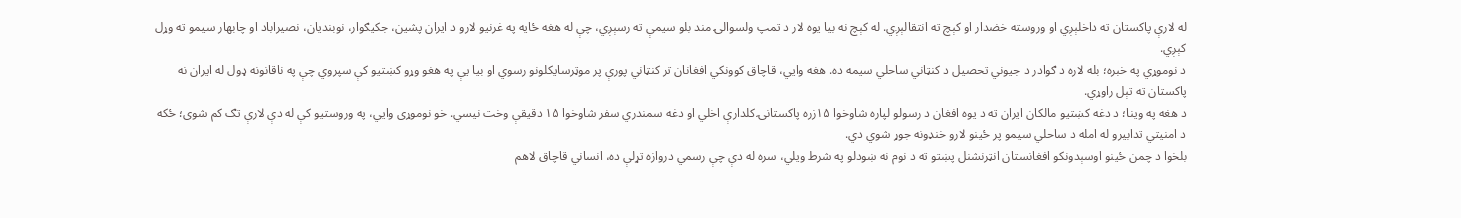له لارې پاکستان ته داخلېږي او وروسته خضدار او کېچ ته انتقالېږي. له کېچ نه بیا یوه لار د تمپ ولسوالۍ مند بلو سیمې ته رسېږي، چې له هغه ځایه په غرنیو لارو د ایران پشین، جکیګوار، نوبندیان، نصیراباد او چابهار سیمو ته وړل کېږي.
د نوموړي په خبره؛ بله لاره د ګوادر د جیوني تحصیل د کنټاني ساحلي سیمه ده. هغه وايي، قاچاق کوونکي افغانان تر کنټاني پورې پر موټرسایکلونو رسوي او بیا یې په هغو وړو کښتیو کې سپروي چې په ناقانونه ډول له ایران نه پاکستان ته تېل راوړي.
د هغه په وینا؛ د دغه کښتیو مالکان ایران ته د یوه افغان د رسولو لپاره شاوخوا ۱۵زره پاکستانۍ کلدارې اخلي او دغه سمندري سفر شاوخوا ۱۵ دقیقې وخت نیسي. خو نوموړی وايي، په وروستیو کې له دې لارې تګ‌ کم شوی؛ ځکه د امنیتي تدابیرو له امله د ساحلي سیمو پر ځینو لارو خنډونه جوړ شوي دي.
بلخوا د چمن ځینو اوسېدونکو افغانستان انټرنشنل پښتو ته د نوم نه ښودلو په شرط ویلي، سره له دې چې رسمي دروازه تړلې ده، انساني قاچاق لاهم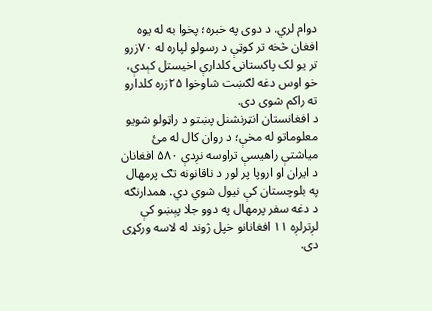دوام لري. د دوی په خبره؛ پخوا به له یوه افغان څخه تر کوټې د رسولو لپاره له ۷۰زرو تر یو لک پاکستانۍ کلدارې اخیستل کېدې، خو اوس دغه لګښت شاوخوا ۲۵زره کلدارو ته راکم شوی دی.
د افغانستان انټرنشنل پښتو د راټولو شویو معلوماتو له مخې؛ د روان کال له مئ میاشتې راهیسې تراوسه نږدې ۵۸۰ افغانان د ایران او اروپا پر لور د ناقانونه تګ پرمهال په بلوچستان کې نیول شوي دي. همدارنګه د دغه سفر پرمهال په دوو جلا پېښو کې لږترلږه ۱۱ افغانانو خپل ژوند له لاسه ورکړی دی.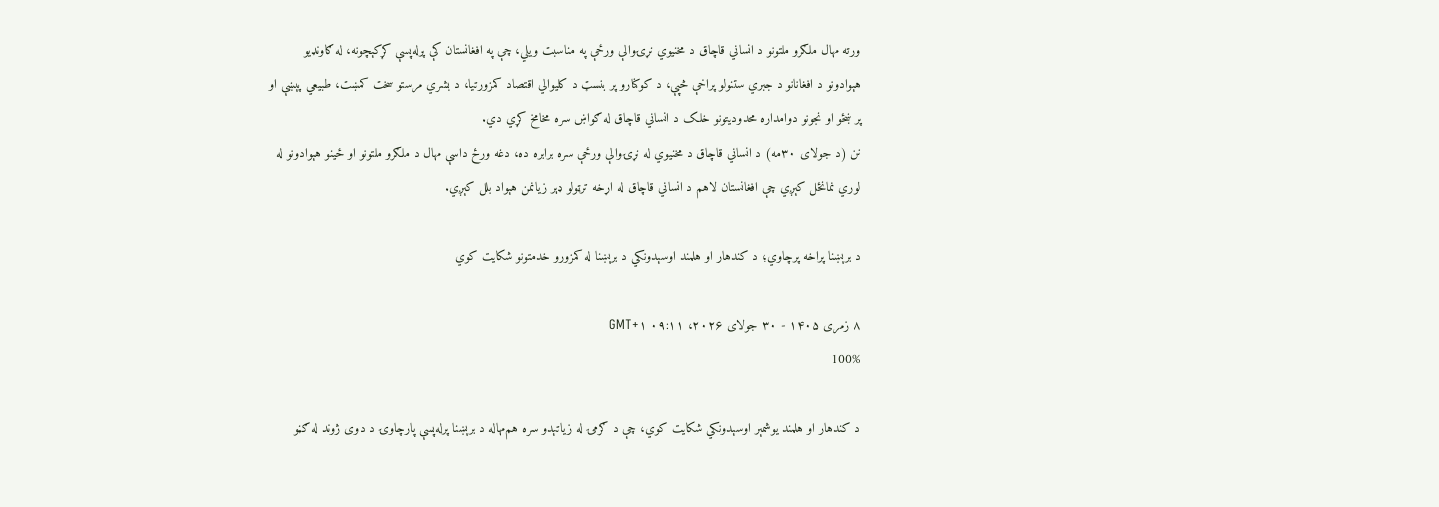ورته مهال ملګرو ملتونو د انساني قاچاق د مخنیوي نړۍوالې ورځې په مناسبت ویلي، چې په افغانستان کې پرله‌پسې کړکېچونه، له ګاونډیو هېوادونو د افغانانو د جبري ستنولو پراخې څپې، د کوکنارو پر بنسټ د کلیوالي اقتصاد کمزورتیا، د بشري مرستو سخت کمښت، طبیعي پېښې او پر ښځو او نجونو دوامداره محدودیتونو خلک د انساني قاچاق له ګواښ سره مخامخ کړي دي.
نن (د جولای ۳۰مه) د انساني قاچاق د مخنیوي له نړۍوالې ورځې سره برابره ده، دغه ورځ داسې مهال د ملګرو ملتونو او ځینو هېوادونو له لوري نمانځل کېږي چې افغانستان لاهم د انساني قاچاق له اړخه ترټولو ډېر زیانمن هېواد بلل کېږي.

د برېښنا پراخه پرچاوي؛ د کندهار او هلمند اوسېدونکي د برېښنا له کمزورو خدمتونو شکایت کوي

۸ زمری ۱۴۰۵ - ۳۰ جولای ۲۰۲۶، ۰۹:۱۱ GMT+۱
100%

د کندهار او هلمند یوشمېر اوسېدونکي شکایت کوي، چې د ګرمۍ له زیاتېدو سره هم‌مهاله د برېښنا پرله‌پسې پارچاوۍ د دوی ژوند له ګڼو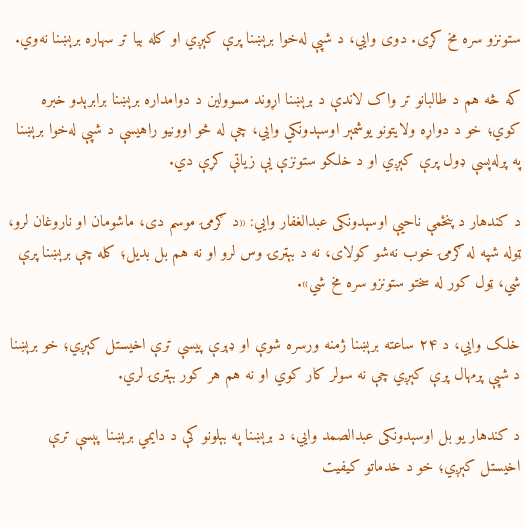ستونزو سره مخ کړی. دوی وایي، د شپې له‌خوا برېښنا پرې کېږي او کله بیا تر سهاره برېښنا نه‌وي.

که څه هم د طالبانو تر واک لاندې د برېښنا اړوند مسوولین د دوامداره برېښنا برابرېدو خبره کوي؛ خو د دواړه ولایتونو یوشمېر اوسېدونکي وايي، چې له څو اوونیو راهیسې د شپې له‌خوا برېښنا په پرله‌پسې ډول پرې کېږي او د خلکو ستونزې یې زیاتې کړې دي.

د کندهار د پنځمې ناحیې اوسېدونکی عبدالغفار وایي: «د ګرمۍ موسم دی، ماشومان او ناروغان لرو، ټوله شپه له ګرمۍ خوب نه‌شو کولای، نه د بېټرۍ وس لرو او نه هم بل بدیل؛ کله چې برېښنا پرې شي، ټول کور له سختو ستونزو سره مخ شي».

خلک وايي، د ۲۴ ساعته برېښنا ژمنه ورسره شوې او ډېرې پیسې ترې اخیستل کېږي؛ خو برېښنا د شپې پرمهال پرې کېږي چې نه سولر کار کوي او نه هم هر کور بېټرۍ لري.

د کندهار یو بل اوسېدونکی عبدالصمد وایي، د برېښنا په بېلونو کې د دایمي برېښنا پېسې ترې اخیستل کېږي؛ خو د خدماتو کیفیت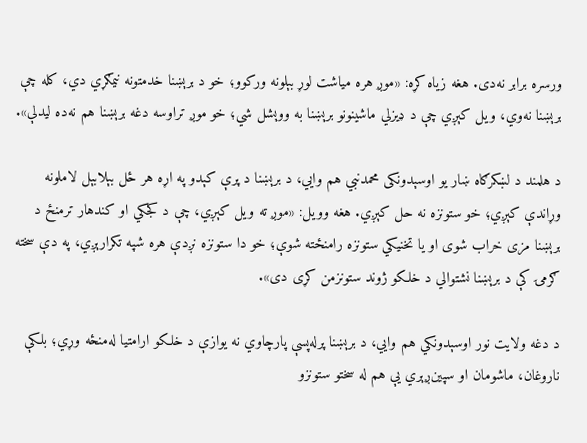ورسره برابر نه‌دی. هغه زیاه کړه: «موږ هره میاشت لوړ بېلونه ورکوو؛ خو د برېښنا خدمتونه نیمګړي دي، کله چې برېښنا نه‌وي، ویل کېږي چې د ډیزلي ماشینونو برېښنا به ووېشل شي؛ خو موږ تراوسه دغه برېښنا هم نه‌ده لیدلې».

د هلمند د لښکرګاه ښار یو اوسېدونکی محمدنبي هم وایي، د برېښنا د پرې کېدو په اړه هر ځل بېلابېل لاملونه وړاندې کېږي؛ خو ستونزه نه حل کېږي. هغه وویل: «موږ ته ویل کېږي، چې د کجکي او کندهار ترمنځ د برېښنا مزی خراب شوی او یا تخنیکي ستونزه رامنځته شوې؛ خو دا ستونزه نږدې هره شپه تکرارېږي، په دې سخته ګرمۍ کې د برېښنا نشتوالي د خلکو ژوند ستونزمن کړی دی».

د دغه ولایت نور اوسېدونکي هم وایي، د برېښنا پرله‌پسې پارچاوي نه یوازې د خلکو ارامتیا له‌منځه وړي؛ بلکې ناروغان، ماشومان او سپین‌ږېري یې هم له سختو ستونزو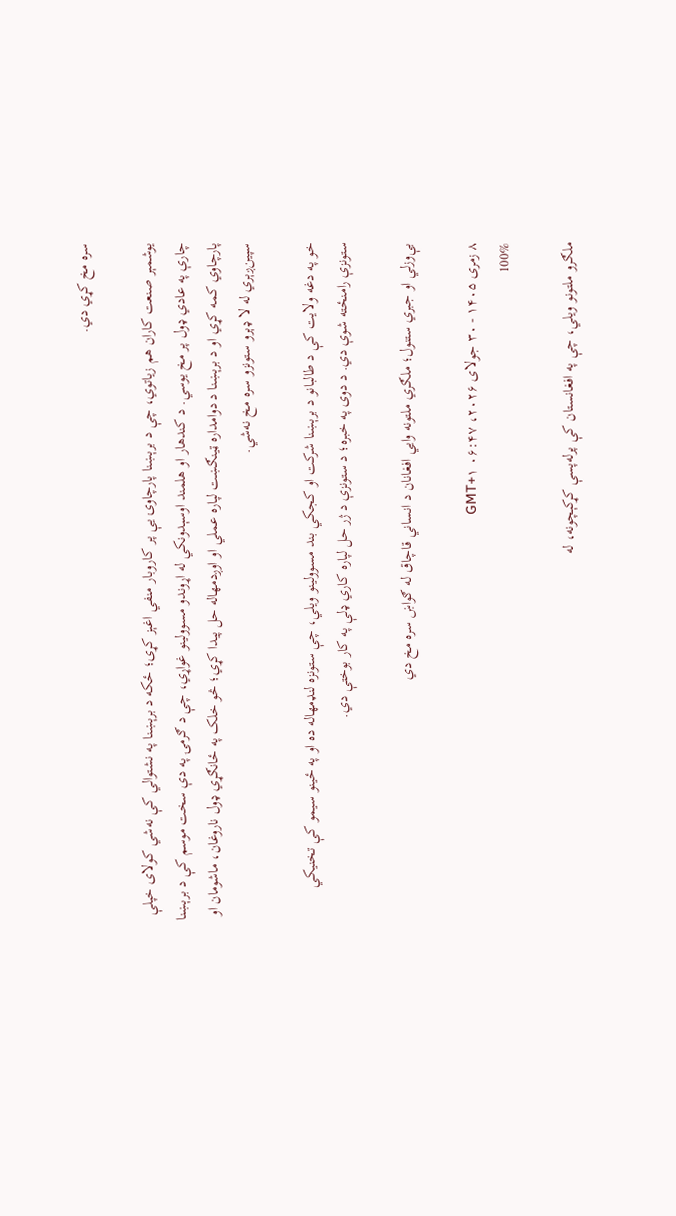سره مخ کړي دي.

یوشمېر صنعت کاران هم زیاتوي، چې د برېښنا پارچاوۍ یې پر کاروبار منفي اغېز کړی؛ ځکه د برېښنا په نشتوالي کې نه‌شي کولای خپلې چارې په عادي ډول پر مخ یوسي. د کندهار او هلمند اوسېدونکي له اړوندو مسوولینو غواړي، چې د ګرمۍ په دې سخت موسم کې د برېښنا پارچاوي کمه کړي او د برېښنا د دوامداره ټینګښت لپاره عملي او اوږدمهاله حل پیدا کړي؛ څو خلک په ځانګړي ډول ناروغان، ماشومان او سپین‌ږېري له لا ډېرو ستونزو سره مخ نه‌شي.

خو په دغه ولایت کې د طالبانو د برېښنا شرکت او کجکي بند مسوولینو ویلي، چې ستونزه لنډمهاله ده او په ځینو سیمو کې تخنیکي ستونزې رامنځته شوې دي. د دوی په خبره؛ د ستونزې د ژر حل لپاره کاري ډلې په کار بوختې دي.

بې‌وزلي او جبري ستنول؛ ملګري ملتونه وایي افغانان د انساني قاچاق له ګواښ سره مخ دي

۸ زمری ۱۴۰۵ - ۳۰ جولای ۲۰۲۶، ۰۶:۴۷ GMT+۱
100%

ملګرو ملتونو ویلي، چې په افغانستان کې پرله‌پسې کړکېچونه، له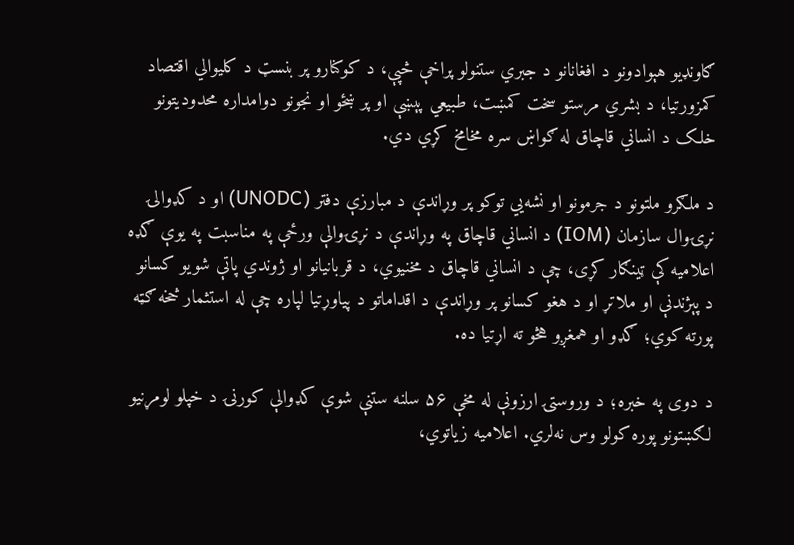ګاونډیو هېوادونو د افغانانو د جبري ستنولو پراخې څپې، د کوکنارو پر بنسټ د کلیوالي اقتصاد کمزورتیا، د بشري مرستو سخت کمښت، طبیعي پېښې او پر ښځو او نجونو دوامداره محدودیتونو خلک د انساني قاچاق له ګواښ سره مخامخ کړي دي.

د ملګرو ملتونو د جرمونو او نشه‌يي توکو پر وړاندې د مبارزې دفتر (UNODC) او د کډوالۍ نړۍوال سازمان (IOM) د انساني قاچاق په وړاندې د نړۍوالې ورځې په مناسبت په یوې ګډه اعلامیه کې ټینګار کړی، چې د انساني قاچاق د مخنیوي، د قربانیانو او ژوندي پاتې شویو کسانو د پېژندنې او ملاتړ او د هغو کسانو پر وړاندې د اقداماتو د پیاوړتیا لپاره چې له استثمار څخه ګټه پورته کوي؛ ګډو او همغږو هڅو ته اړتیا ده.

د دوی په خبره؛ د وروستۍ ارزونې له مخې ۵۶ سلنه ستنې شوې کډوالې کورنۍ د خپلو لومړنیو لګښتونو پوره کولو وس نه‌لري. اعلامیه زیاتوي،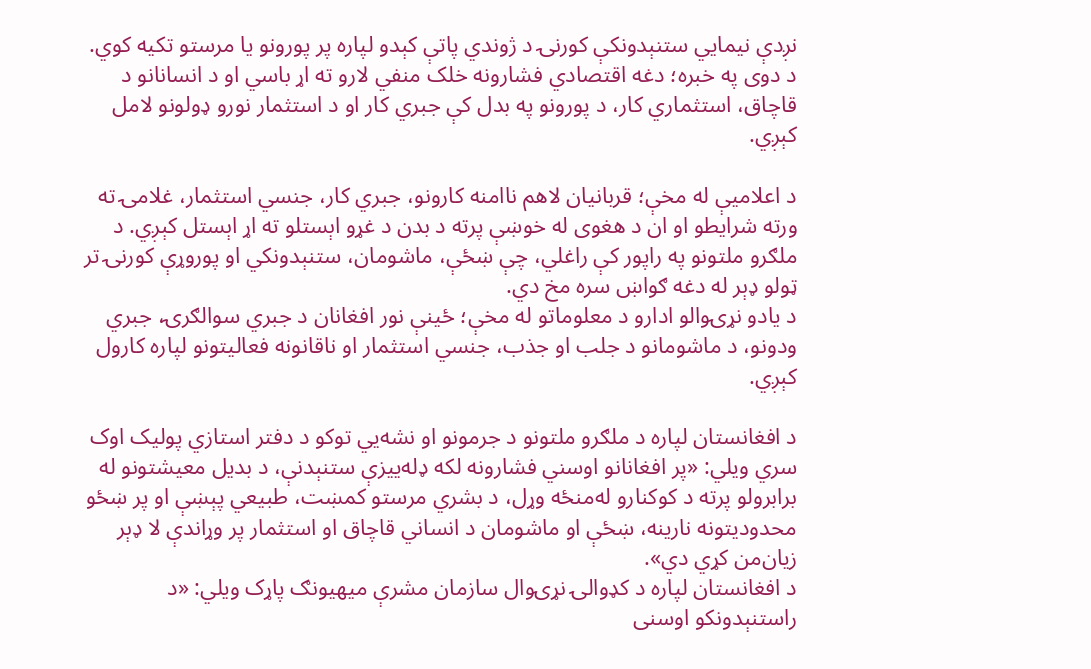نږدې نیمایي ستنېدونکې کورنۍ د ژوندي پاتې کېدو لپاره پر پورونو یا مرستو تکیه کوي.
د دوی په خبره؛ دغه اقتصادي فشارونه خلک منفي لارو ته اړ باسي او د انسانانو د قاچاق، استثماري کار، د پورونو په بدل کې جبري کار او د استثمار نورو ډولونو لامل کېږي.

د اعلامیې له مخې؛ قربانیان لاهم ناامنه کارونو، جبري کار، جنسي استثمار، غلامۍ ته ورته شرایطو او ان د هغوی له خوښې پرته د بدن د غړو اېستلو ته اړ اېستل کېږي. د ملګرو ملتونو په راپور کې راغلي، چې ښځې، ماشومان، ستنېدونکي او پوروړې کورنۍ تر ټولو ډېر له دغه ګواښ سره مخ دي.
د یادو نړۍوالو ادارو د معلوماتو له مخې؛ ځینې نور افغانان د جبري سوالګرۍ، جبري ودونو، د ماشومانو د جلب او جذب، جنسي استثمار او ناقانونه فعالیتونو لپاره کارول کېږي.

د افغانستان لپاره د ملګرو ملتونو د جرمونو او نشه‌یي توکو د دفتر استازي پولیک اوک سري ویلي: «پر افغانانو اوسني فشارونه لکه ډله‌ییزې ستنېدنې، د بدیل معیشتونو له برابرولو پرته د کوکنارو له‌منځه وړل، د بشري مرستو کمښت، طبیعي پېښې او پر ښځو محدودیتونه نارینه، ښځې او ماشومان د انساني قاچاق او استثمار پر وړاندې لا ډېر زیان‌من کړي دي».
د افغانستان لپاره د کډوالۍ نړۍوال سازمان مشرې میهیونګ پاړک ویلي: «د راستنېدونکو اوسنی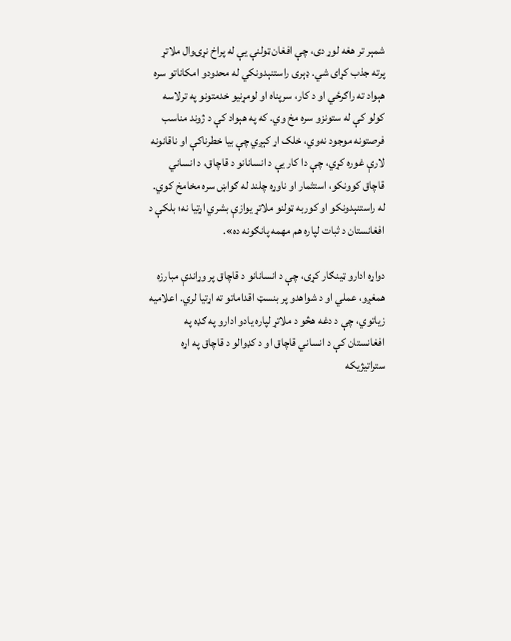شمېر تر هغه لوړ دی، چې افغان ټولنې یې له پراخ نړۍوال ملاتړ پرته جذب کړای شي. ډېری راستنېدونکي له محدودو امکاناتو سره هېواد ته راګرځي او د کار، سرپناه او لومړنیو خدمتونو په ترلاسه کولو کې له ستونزو سره مخ وي. که په هېواد کې د ژوند مناسب فرصتونه موجود نه‌وي، خلک اړ کېږي چې بیا خطرناکې او ناقانونه لارې غوره کړي، چې دا کار یې د انسانانو د قاچاق، د انساني قاچاق کوونکو، استثمار او ناوړه چلند له ګواښ سره مخامخ کوي. له راستنېدونکو او کوربه ټولنو ملاتړ یوازې بشري اړتیا نه؛ بلکې د افغانستان د ثبات لپاره هم مهمه پانګونه ده».

دواړه ادارو ټینګار کړی، چې د انسانانو د قاچاق پر وړاندې مبارزه همغږو، عملي او د شواهدو پر بنسټ اقداماتو ته اړتیا لري. اعلامیه زیاتوي، چې د دغه هڅو د ملاتړ لپاره یادو ادارو په ګډه په افغانستان کې د انساني قاچاق او د کډوالو د قاچاق په اړه ستراتیژیکه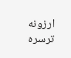ارزونه ترسره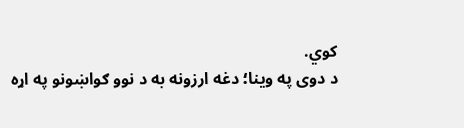کوي.
د دوی په وینا؛ دغه ارزونه به د نوو ګواښونو په اړه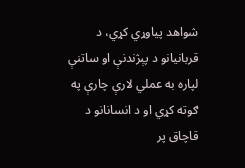شواهد پیاوړي کړي، د قربانیانو د پېژندنې او ساتنې لپاره به عملي لارې چارې په ګوته کړي او د انسانانو د قاچاق پر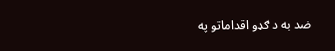ضد به د ګډو اقداماتو په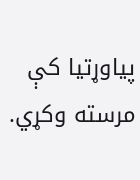پیاوړتیا کې مرسته وکړي.